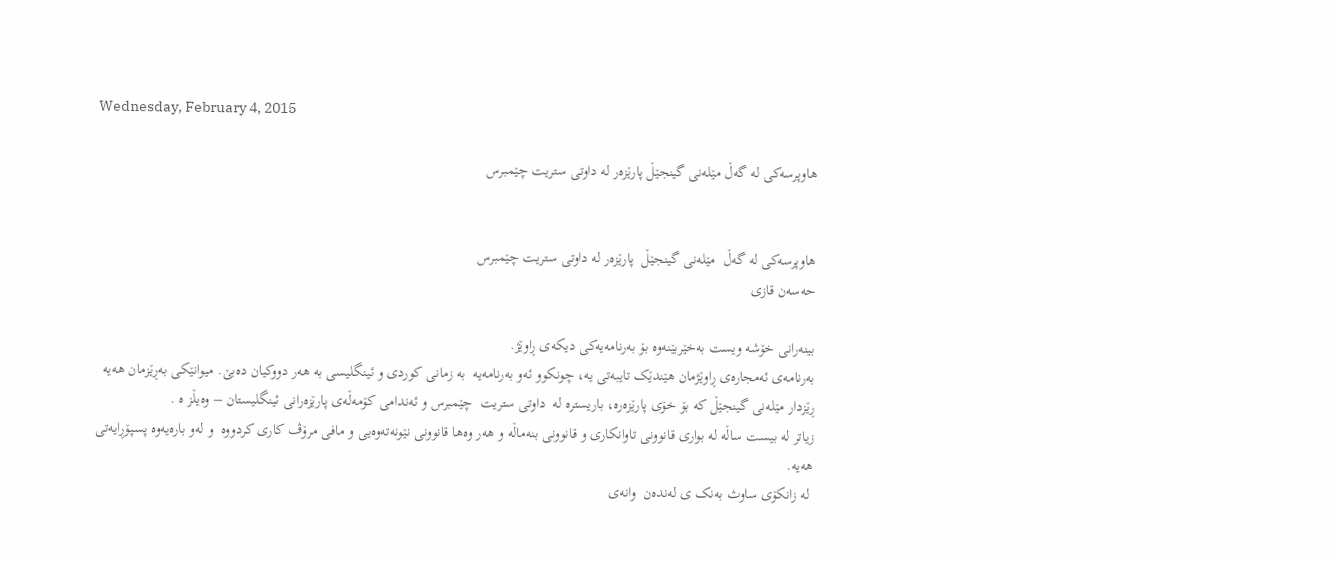Wednesday, February 4, 2015

هاوپرسەکی لە گەڵ مێلەنی گینجێڵ پارێزەر لە داوتی ستریت چێمبرس


هاوپرسەکی لە گەڵ  مێلەنی گینجێڵ  پارێزەر لە داوتی ستریت چێمبرس
حەسەن قازی

بینەرانی خۆشە ویست بەخێربێنەوە بۆ بەرنامەیەکی دیکەی ڕاوێژ.
بەرنامەی ئەمجارەی ڕاوێژمان هێندێک تایبەتی یە، چونکوو ئەو بەرنامەیە  بە زمانی کوردی و ئینگلیسی بە هەر دووکیان دەبێ. میوانێکی بەڕێزمان هەیە ڕێزدار مێلەنی گینجێڵ کە بۆ خۆی پارێزەرە، باریسترە لە  داوتی ستریت  چێمبرس و ئەندامی کۆمەڵەی پارێزەرانی ئینگلیستان – وەیڵز ە .
زیاتر لە بیست ساڵە لە بواری قانوونی تاوانکاری و قانوونی بنەماڵە و هەر وەها قانوونی نێونەتەوەیی و مافی مرۆڤ کاری کردووە  و لەو بارەیەوە پسپۆڕایەتی هەیە.
 لە زانکۆی ساوث بەنک ی لەندەن  وانەی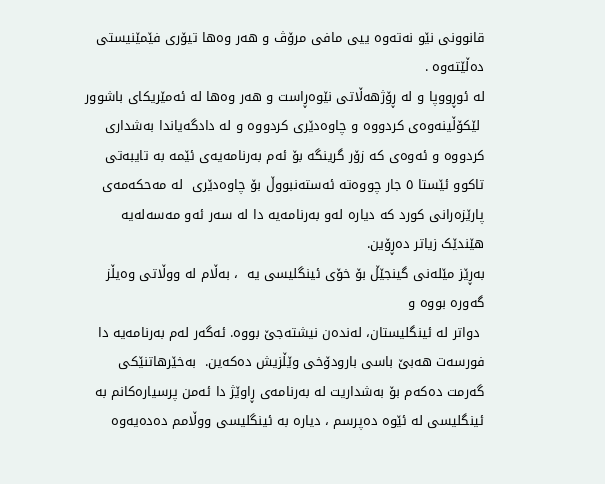قانوونی نێو نەتەوە ییی مافی مرۆڤ و هەر وەها تیۆری فێمێنیستی دەڵێتەوە .
لە ئوڕووپا و لە ڕۆژهەڵاتی نێوەڕاست و هەر وەها لە ئەمێریکای باشوور
 لێکۆڵینەوەی کردووە و چاوەدێری کردووە و لە دادگەیاندا بەشداری کردووە و ئەوەی کە زۆر گرینگە بۆ ئەم بەرنامەیەی ئێمە بە تایبەتی تاکوو ئێستا ٥ جار چووەتە ئەستەنبووڵ بۆ چاوەدێری  لە مەحکەمەی پارێزەرانی کورد کە دیارە لەو بەرنامەیە دا لە سەر ئەو مەسەلەیە هێندێک زیاتر دەڕۆین.
بەڕێز مێلەنی گینجێڵ بۆ خۆی ئینگلیسی یە  ، بەڵام لە ووڵاتی وەیڵز گەورە بووە و
 دواتر لە ئینگلیستان، لەندەن نیشتەجێ بووە. ئەگەر لەم بەرنامەیە دا فورسەت هەبێ باسی بارودۆخی وێڵزیش دەکەین.  بەخێرهاتنێکی گەرمت دەکەم بۆ بەشداریت لە بەرنامەی ڕاوێژ دا ئەمن پرسیارەکانم بە ئینگلیسی لە ئێوە دەپرسم ، دیارە بە ئینگلیسی ووڵامم دەدەیەوە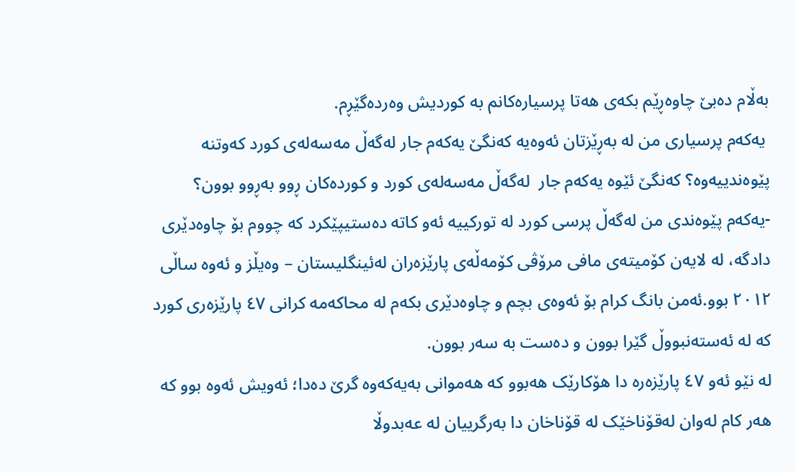بەڵام دەبێ چاوەڕێم بکەی هەتا پرسیارەکانم بە کوردیش وەردەگێڕم.
 یەکەم پرسیاری من لە بەڕێزتان ئەوەیە کەنگێ یەکەم جار لەگەڵ مەسەلەی کورد کەوتنە پێوەندییەوە؟ کەنگێ ئێوە یەکەم جار  لەگەڵ مەسەلەی کورد و کوردەکان ڕوو بەڕوو بوون؟
-یەکەم پێوەندی من لەگەڵ پرسی کورد لە تورکییە ئەو کاتە دەستیپێکرد کە چووم بۆ چاوەدێری دادگە، لە لایەن کۆمیتەی مافی مرۆڤی کۆمەڵەی پارێزەران لەئینگلیستان – وەیڵز و ئەوە ساڵی ٢٠١٢ بوو.ئەمن بانگ کرام بۆ ئەوەی بچم و چاوەدێری بکەم لە محاکەمە کرانی ٤٧ پارێزەری کورد کە لە ئەستەنبووڵ گێرا بوون و دەست بە سەر بوون.
لە نێو ئەو ٤٧ پارێزەرە دا هۆکارێک هەبوو کە هەموانی بەیەکەوە گرێ دەدا؛ ئەویش ئەوە بوو کە هەر کام لەوان لەقۆناخێک لە قۆناخان دا بەرگرییان لە عەبدوڵا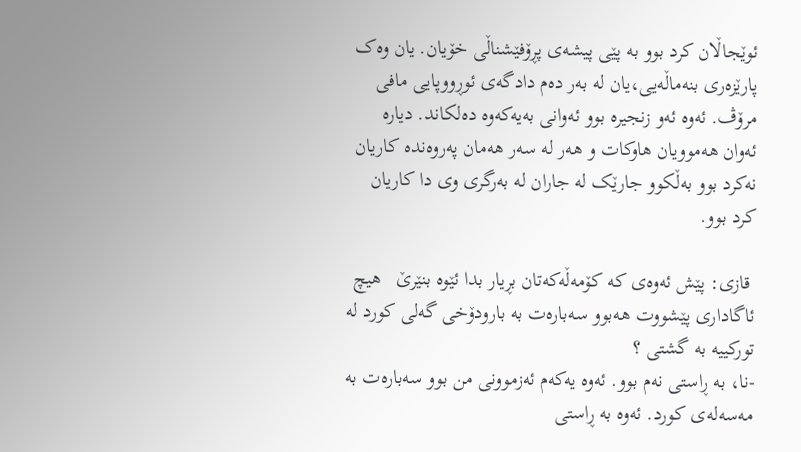ئوێجاڵان کرد بوو بە پێی پیشەی پڕۆفێشناڵی خۆیان. یان وەک پارێزەری بنەماڵەیی،یان لە بەر دەم دادگەی ئوڕووپایی مافی مرۆڤ. ئەوە ئەو زنجیرە بوو ئەوانی بەیەکەوە دەلکاند. دیارە ئەوان هەموویان هاوکات و هەر لە سەر هەمان پەروەندە کاریان نەکرد بوو بەڵکوو جارێک لە جاران لە بەرگری وی دا کاریان کرد بوو.

 قازی: پێش ئەوەی کە کۆمەڵەکەتان بڕیار بدا ئێوە بنێرێ   هیچ ئاگاداری پێشووت هەبوو سەبارەت بە بارودۆخی گەلی کورد لە تورکییە بە گشتی ؟
-نا، بە ڕاستی نەم بوو. ئەوە یەکەم ئەزموونی من بوو سەبارەت بە مەسەلەی کورد. ئەوە بە ڕاستی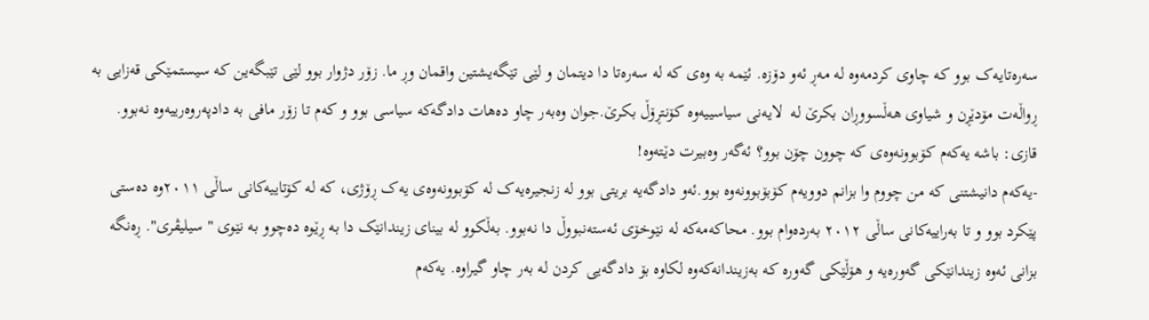سەرەتایەک بوو کە چاوی کردمەوە لە مەڕ ئەو دۆزە. ئێمە بە وەی کە لە سەرەتا دا دیتمان و لێی تێگەیشتین واقمان وڕ ما. زۆر دژوار بوو لێی تێبگەین کە سیستمێکی قەزایی بە ڕواڵەت مۆدێڕن و شیاوی هەڵسووڕان بکرێ لە  لایەنی سیاسییەوە کۆنتڕۆڵ بکرێ.جوان وەبەر چاو دەهات دادگەکە سیاسی بوو و کەم تا زۆر مافی بە دادپەروەرییەوە نەبوو.
قازی: باشە یەکەم کۆبوونەوەی کە چوون چۆن بوو؟ ئەگەر وەبیرت دێتەوە!
-یەکەم دانیشتنی کە من چووم وا بزانم دوویەم کۆبۆبوونەوە بوو.ئەو دادگەیە بریتی بوو لە زنجیرەیەک لە کۆبوونەوەی یەک ڕۆژی، کە لە کۆتاییەکانی ساڵی ٢٠١١وە دەستی پێکرد بوو و تا بەراییەکانی ساڵی ٢٠١٢ بەردەوام بوو. محاکەمەکە لە نێوخۆی ئەستەنبووڵ دا نەبوو. بەڵکوو لە بینای زیندانێک دا بە ڕێوە دەچوو بە نێوی " سیلیڤری". ڕەنگە بزانی ئەوە زیندانێکی گەورەیە و هۆڵێکی گەورە کە بەزیندانەکەوە لکاوە بۆ دادگەیی کردن لە بەر چاو گیراوە. یەکەم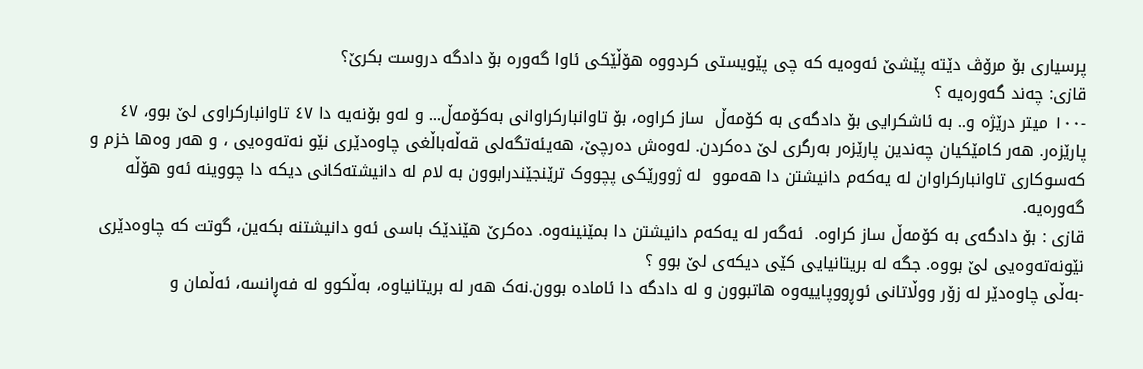پرسیاری بۆ مرۆڤ دێتە پێشێ ئەوەیە کە چی پێویستی کردووە هۆڵێکی ئاوا گەورە بۆ دادگە دروست بکرێ؟
قازی: چەند گەورەیە ؟
-١٠٠ میتر درێژە و.. بە ئاشکرایی بۆ دادگەی بە کۆمەڵ  ساز کراوە، بۆ تاوانبارکراوانی بەکۆمەڵ... و لەو بۆنەیە دا ٤٧ تاوانبارکراوی لێ بوو، ٤٧ پارێزەر. هەر کامێکیان چەندین پارێزەر بەرگری لێ دەکردن. لەوەش دەرچێ، هەیئەتگەلی قەڵەباڵغی چاوەدێری نێو نەتەوەیی ، و هەر وەها خزم و کەسوکاری تاوانبارکراوان لە یەکەم دانیشتن دا هەموو  لە ژوورێکی پچووک ترێنجێندرابوون بە لام لە دانیشتەکانی دیکە دا چووینە ئەو هۆڵە گەورەیە.
قازی : بۆ دادگەی بە کۆمەڵ ساز کراوە.  ئەگەر لە یەکەم دانیشتن دا بمێنینەوە. دەکرێ هێندێک باسی ئەو دانیشتنە بکەین، گوتت کە چاوەدێری نێونەتەوەیی لێ بووە. جگە لە بریتانیایی کێی دیکەی لێ بوو ؟
-بەڵی چاوەدێر لە زۆر ووڵاتانی ئوڕووپاییەوە هاتبوون و لە دادگە دا ئامادە بوون.نەک هەر لە بریتانیاوە، بەڵکوو لە فەڕانسە، ئەڵمان و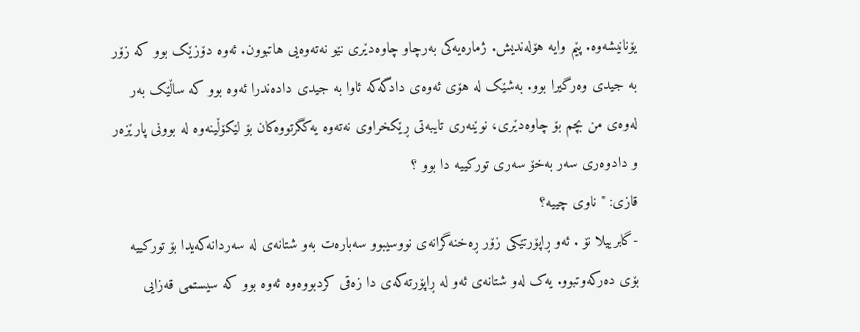یۆنانیشەوە. پێم وایە هۆلەندیش. ژمارەیەکی بەرچاو چاوەدێری نێو نەتەوەیی هاتبوون. ئەوە دۆزێک بوو کە زۆر بە جیدی وەرگیرا بوو. بەشێک لە هۆی ئەوەی دادگەکە ئاوا بە جیدی دادەندرا ئەوە بوو کە ساڵێک بەر لەوەی من بچم بۆ چاوەدێری، نوێنەری تایبەتی ڕێکخراوی نەتەوە یەکگرتووەکان بۆ لێکۆڵینەوە لە بوونی پارێزەر و دادوەری سەر بەخۆ سەری تورکییە دا بوو ؟
قازی: " ناوی چییە؟
-گابرییلا نۆ . ئەو ڕاپۆرتێکی زۆر ڕەخنەگرانەی نووسیبوو سەبارەت بەو شتانەی لە سەردانەکەیدا بۆ تورکییە بۆی دەرکەوتبوو. یەک لەو شتانەی ئەو لە ڕاپۆرتەکەی دا زەقی کردبووەوە ئەوە بوو کە سیستمی قەزایی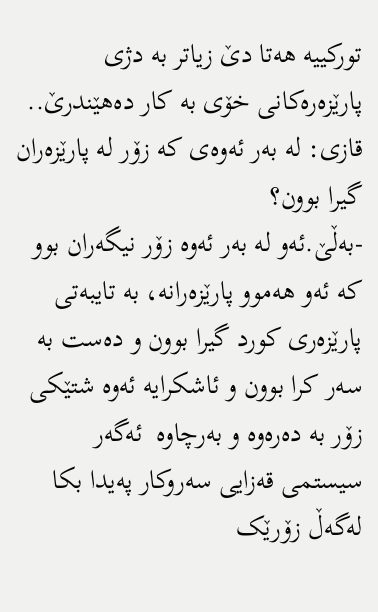تورکییە هەتا دێ زیاتر بە دژی پارێزەرەکانی خۆی بە کار دەهێندرێ..
قازی: لە بەر ئەوەی کە زۆر لە پارێزەران گیرا بوون؟
-بەڵێ.ئەو لە بەر ئەوە زۆر نیگەران بوو کە ئەو هەموو پارێزەرانە، بە تایبەتی پارێزەری کورد گیرا بوون و دەست بە سەر کرا بوون و ئاشکرایە ئەوە شتێکی زۆر بە دەرەوە و بەرچاوە  ئەگەر سیستمی قەزایی سەروکار پەیدا بکا لەگەڵ زۆرێک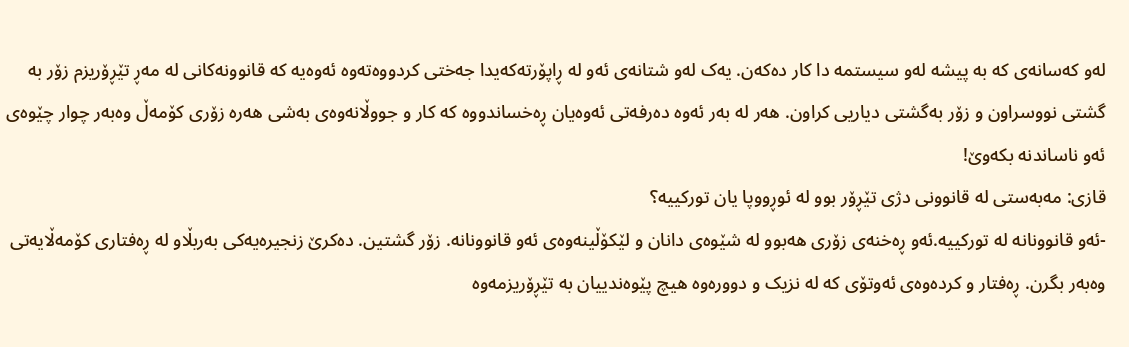لەو کەسانەی کە بە پیشە لەو سیستمە دا کار دەکەن. یەک لەو شتانەی ئەو لە ڕاپۆرتەکەیدا جەختی کردووەتەوە ئەوەیە کە قانوونەکانی لە مەڕ تێڕۆریزم زۆر بە گشتی نووسراون و زۆر بەگشتی دیاریی کراون. هەر لە بەر ئەوە دەرفەتی ئەوەیان ڕەخساندووە کە کار و جووڵانەوەی بەشی هەرە زۆری کۆمەڵ وەبەر چوار چێوەی ئەو ناساندنە بکەوێ!
قازی: مەبەستی لە قانوونی دژی تێڕۆر بوو لە ئوڕووپا یان تورکییە؟
-ئەو قانوونانە لە تورکییە.ئەو ڕەخنەی زۆری هەبوو لە شێوەی دانان و لێکۆڵینەوەی ئەو قانوونانە. زۆر گشتین. دەکرێ زنجیرەیەکی بەربڵاو لە ڕەفتاری کۆمەڵایەتی وەبەر بگرن. ڕەفتار و کردەوەی ئەوتۆی کە لە نزیک و دوورەوە هیچ پێوەندییان بە تێڕۆریزمەوە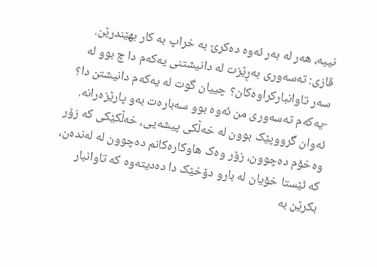نییە، هەر لە بەر ئەوە دەکرێ بە خراپ بە کار بهێندرێن.
قازی: تەسەوری بەڕێزت لە دانیشتنی یەکەم دا چ بوو لە سەر تاوانبارکراوەکان؟ چییان گوت لە یەکەم دانیشتن دا؟
-یەکەم تەسەوری من ئەوە بوو سەبارەت بەو پارێزەرانە. ئەوان گرووپێک بوون لە خەڵکی پیشەیی، خەڵکێکی کە زۆر وەخۆم دەچوون، زۆر وەک هاوکارەکانم دەچوون لە لەندەن، کە ئێستا خۆیان لە بارو دۆخێک دا دەدیتەوە کە تاوانبار بکرێن بە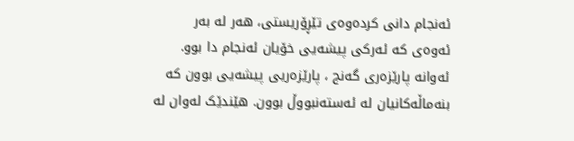ئەنجام دانی کردەوەی تێڕۆریستی، هەر لە بەر ئەوەی کە ئەرکی پیشەیی خۆیان ئەنجام دا بوو. ئەوانە پارێزەری گەنج ، پارێزەریی پیشەیی بوون کە بنەماڵەکانیان لە ئەستەنبووڵ بوون. هێندێک لەوان لە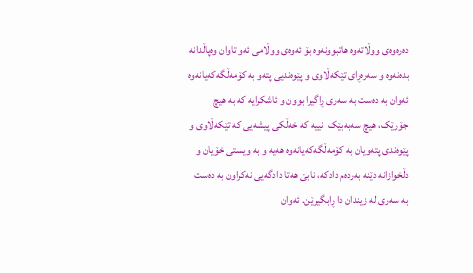دەرەوەی ووڵاتەوە هاتبوونەوە بۆ ئەوەی ووڵامی ئەو تاوان وەپاڵدانە بدەنەوە و سەرەڕای تێکەڵاوی و پێوەندیی پتەو بە کۆمەڵگەکەیانەوە ئەوان بە دەست بە سەری ڕاگیرا بوون و ئاشکرایە کە بە هیچ جۆرێک، هیچ سەبەبێک  نییە کە خەڵکی پیشەیی کە تێکەڵاوی و پێوەندی پتەویان بە کۆمەڵگەکەیانەوە هەیە و بە ویستی خۆیان و دڵخوازانە دێنە بەردەم دادکە، نابێ هەتا دادگەیی نەکراون بە دەست بە سەری لە زیندان دا ڕابگیرێن. ئەوان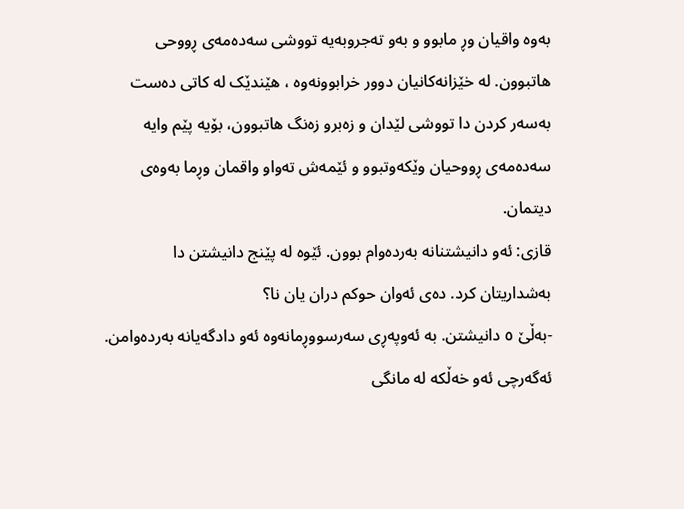بەوە واقیان وڕ مابوو و بەو تەجروبەیە تووشی سەدەمەی ڕووحی هاتبوون. لە خێزانەکانیان دوور خرابوونەوە ، هێندێک لە کاتی دەست بەسەر کردن دا تووشی لێدان و زەبرو زەنگ هاتبوون، بۆیە پێم وایە سەدەمەی ڕووحیان وێکەوتبوو و ئێمەش تەواو واقمان وڕما بەوەی دیتمان.
قازی: ئەو دانیشتنانە بەردەوام بوون. ئێوە لە پێنج دانیشتن دا بەشداریتان کرد. دەی ئەوان حوکم دران یان نا؟
-بەڵێ ٥ دانیشتن. بە ئەوپەڕی سەرسووڕمانەوە ئەو دادگەیانە بەردەوامن. ئەگەرچی ئەو خەڵکە لە مانگی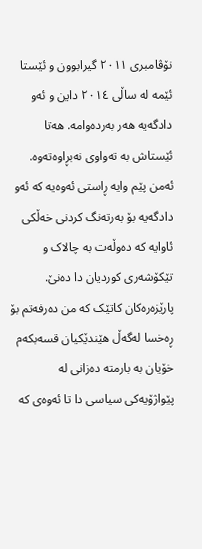نۆڤامبری ٢٠١١ گیرابوون و ئێستا ئێمە لە ساڵی ٢٠١٤ داین و ئەو دادگەیە هەر بەردەوامە. هەتا ئێستاش بە تەواوی نەبڕاوەتەوە. ئەمن پێم وایە ڕاستی ئەوەیە کە ئەو دادگەیە بۆ بەرتەنگ کردنی خەڵکی ئاوایە کە دەوڵەت بە چالاک و تێکۆشەری کوردیان دا دەنێ. پارێزەرەکان کاتێک کە من دەرفەتم بۆ ڕەخسا لەگەڵ هێندێکیان قسەبکەم خۆیان بە بارمتە دەزانی لە پێواژۆیەکی سیاسی دا تا ئەوەی کە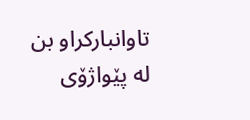تاوانبارکراو بن لە پێواژۆی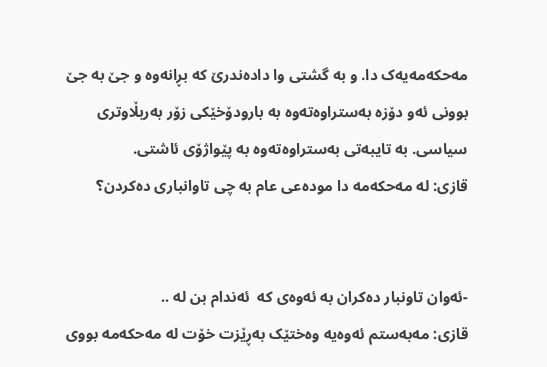مەحکەمەیەک دا. و بە گشتی وا دادەندرێ کە بڕانەوە و جێ بە جێ بوونی ئەو دۆزە بەستراوەتەوە بە بارودۆخێکی زۆر بەربڵاوتری سیاسی. بە تایبەتی بەستراوەتەوە بە پێواژۆی ئاشتی.
قازی: لە مەحکەمە دا مودەعی عام بە چی تاوانباری دەکردن؟


-ئەوان تاونبار دەکران بە ئەوەی کە  ئەندام بن لە ..
قازی: مەبەستم ئەوەیە وەختێک بەڕێزت خۆت لە مەحکەمە بووی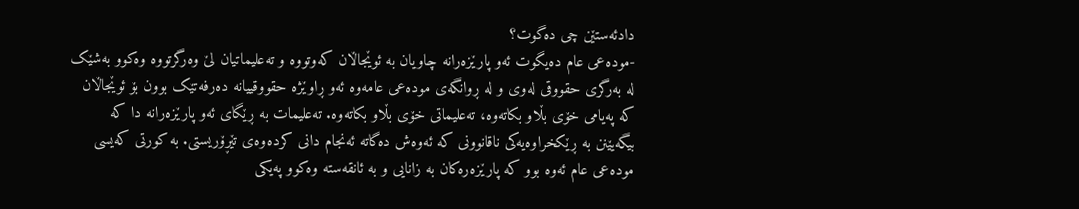دادئەستێن چی دەگوت؟
-مودەعی عام دەیگوت ئەو پارێزەرانە چاویان بە ئوێجاڵان کەوتووە و تەعلیماتیان لێ وەرگرتووە وەکوو بەشێک لە بەرگری حقووقی لەوی و لە ڕوانگەی مودەعی عامەوە ئەو ڕاوێژە حقووقییانە دەرفەتێک بوون بۆ ئوێجاڵان  کە پەیامی خۆی بڵاو بکاتەوە، تەعلیماتی خۆی بڵاو بکاتەوە. تەعلیمات بە ڕێگای ئەو پارێزەرانە دا کە بیگەیێنن بە ڕێکخراوەیەکی ناقانوونی کە ئەوەش دەگاتە ئەنجام دانی کردەوەی تێڕۆریستی. بە کورتی کەیسی مودەعی عام ئەوە بوو کە پارێزەرەکان بە زانایی و بە ئانقەستە وەکوو پەیکی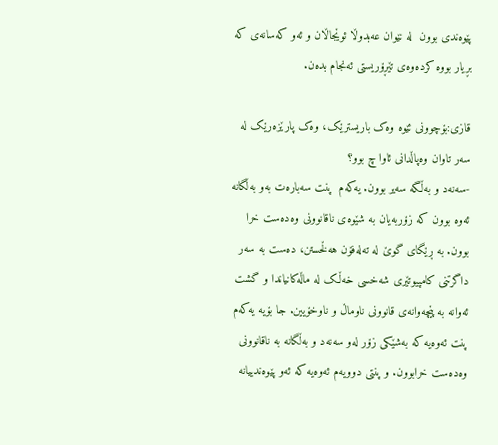پێوەندی بوون  لە نێوان عەبدوڵا ئوێجاڵان و ئەو کەسانەی کە بڕیار بووە کردەوەی تێڕۆریستی ئەنجام بدەن.

قازی:بۆچوونی ئێوە وەک باریسترێک، وەک پارێزەرێک لە سەر تاوان وەپاڵدانی ئاوا چ بوو؟
-سەنەد و بەڵگە سەیر بوون. یەکەم  پنت سەبارەت بەو بەڵگانە ئەوە بوون کە زۆربەیان بە شێوەی ناقانوونی وەدەست خرا بوون. بە ڕێگای گوێ لە تەلەفۆن هەڵخستن، دەست بە سەر داگرتنی کامپیوتێری شەخسی خەڵک لە ماڵەکانیاندا و گشت ئەوانە بە پێچەوانەی قانوونی ناوماڵ و ناوخۆیین. جا بۆیە یەکەم پنت ئەوەیە کە بەشێکی زۆر لەو سەنەد و بەڵگانە بە ناقانوونی وەدەست خرابوون. و پنتی دوویەم ئەوەیە کە ئەو پێوەندییانە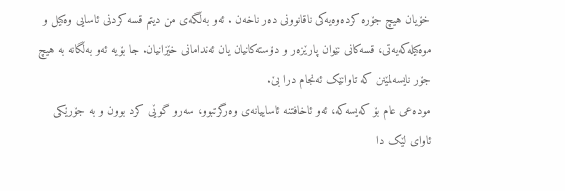خۆیان هیچ جۆرە کردەوەیەکی ناقانوونی دەر ناخەن . ئەو بەڵگەی من دیتم قسە کردنی ئاسایی وەکیل و موەکیلەکەیەتی، قسەکانی نێوان پارێزەر و دۆستەکانیان یان ئەندامانی خێزانیان. جا بۆیە ئەو بەڵگانە بە هیچ جۆر نایسەلمێنن کە تاوانێک ئەنجام درا بێ.
مودەعی عام بۆ کەیسەکە، ئەو ئاخافتنە ئاساییانەی وەرگرتبوو، سەرو گوێی کرد بوون و بە جۆرێکی ئاوای لێک دا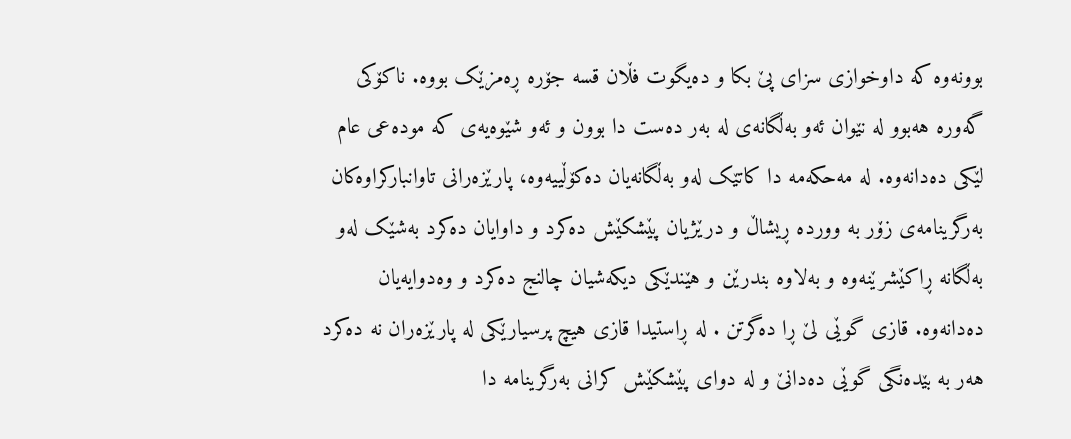بوونەوە کە داوخوازی سزای پێ بکا و دەیگوت فڵان قسە جۆرە ڕەمزێک بووە. ناکۆکی گەورە هەبوو لە نێوان ئەو بەڵگانەی لە بەر دەست دا بوون و ئەو شێوەیەی کە مودەعی عام لێکی دەدانەوە. لە مەحکەمە دا کاتێک لەو بەڵگانەیان دەکۆڵییەوە، پارێزەرانی تاوانبارکراوەکان بەرگرینامەی زۆر بە ووردە ڕیشاڵ و درێژیان پێشکێش دەکرد و داوایان دەکرد بەشێک لەو بەڵگانە ڕاکێشرێنەوە و بەلاوە بندرێن و هێندێکی دیکەشیان چالنج دەکرد و وەدوایەیان دەدانەوە. قازی گوێی لێ ڕا دەگرتن . لە ڕاستیدا قازی هیچ پرسیارێکی لە پارێزەران نە دەکرد هەر بە بێدەنگی گوێی دەدانێ و لە دوای پێشکێش کرانی بەرگرینامە دا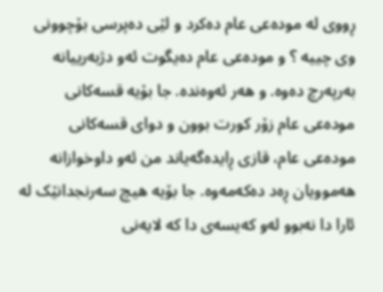ڕووی لە مودەعی عام دەکرد و لێی دەپرسی بۆچوونی وی چییە ؟ و مودەعی عام دەیگوت ئەو دژبەرییانە بەرپەرچ دەوە. و هەر ئەوەندە. جا بۆیە قسەکانی مودەعی عام زۆر کورت بوون و دوای قسەکانی مودەعی عام، قازی ڕایدەگەیاند من ئەو داوخوازانە هەموویان ڕەد دەکەمەوە. جا بۆیە هیچ سەرنجدانێک لە ئارا دا نەبوو لەو کەیسەی دا کە لایەنی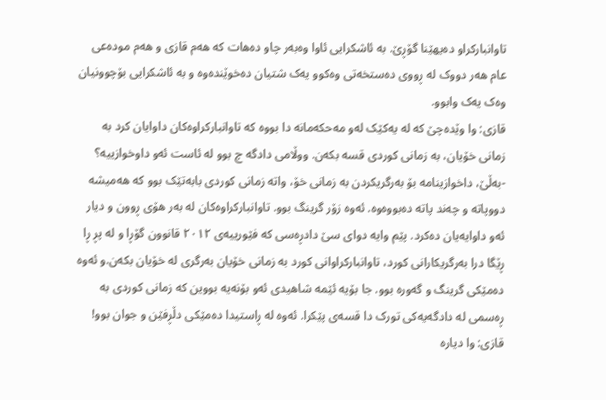تاوانبارکراو دەیهێنا گۆڕێ. بە ئاشکرایی ئاوا وەبەر چاو دەهات کە هەم قازی و هەم مودەعی عام هەر دووک لە ڕووی دەستخەتی وەکوو یەک شتیان دەخوێندەوە و بە ئاشکرایی بۆچوونیان وەک یەک وابوو.
قازی: وا وێدەچێ کە لە یەکێک لەو مەحکەمانە دا بووە کە تاوانبارکراوەکان داوایان کرد بە زمانی خۆیان، بە زمانی کوردی قسە بکەن. ووڵامی دادگە چ بوو لە ئاست ئەو داوخوازییە؟
-بەڵێ، داخوازینامە بۆ بەرگریکردن بە زمانی خۆ، واتە زمانی کوردی بابەتێک بوو کە هەمیشە دووپاتە و چەند پاتە دەبووەوە. ئەوە زۆر گرینگ بوو. تاوانبارکراوەکان لە بەر هۆی ڕوون و دیار ئەو داوایەیان دەکرد. پێم وایە دوای سێ دادڕەسی کە فێورییەی ٢٠١٢ قانوون گۆڕا و لە پڕ ڕا ڕێگا درا بەرگریکارانی کورد، تاوانبارکراوانی کورد بە زمانی خۆیان بەرگری لە خۆیان بکەن.و ئەوە دەمێکی گرینگ و گەورە بوو. جا بۆیە ئێمە شاهیدی ئەو بۆنەیە بووین کە زمانی کوردی بە ڕەسمی لە دادگەیەکی تورک دا قسەی پێکرا. ئەوە لە ڕاستیدا دەمێکی دڵڕفێن و جوان بوو!
قازی: وا دیارە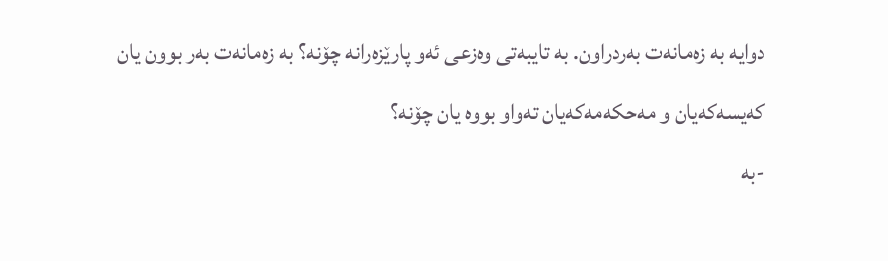دوایە بە زەمانەت بەردراون. بە تایبەتی وەزعی ئەو پارێزەرانە چۆنە؟ بە زەمانەت بەر بوون یان کەیسەکەیان و مەحکەمەکەیان تەواو بووە یان چۆنە؟
-بە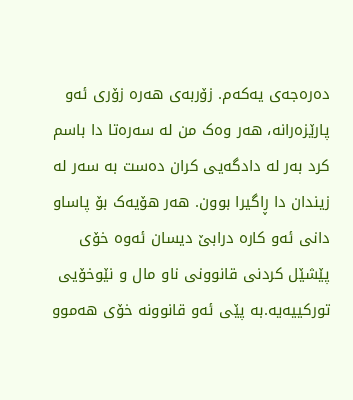دەرەجەی یەکەم. زۆربەی هەرە زۆری ئەو پارێزەرانە، هەر وەک من لە سەرەتا دا باسم کرد بەر لە دادگەیی کران دەست بە سەر لە زیندان دا ڕاگیرا بوون. هەر هۆیەک بۆ پاساو دانی ئەو کارە درابێ دیسان ئەوە خۆی پێشێل کردنی قانوونی ناو مال و نێوخۆیی تورکییەیە.بە پێی ئەو قانوونە خۆی هەموو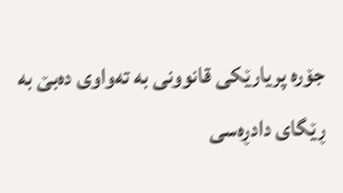جۆرە پریارێکی قانوونی بە تەواوی دەبێ بە ڕێگای دادڕەسی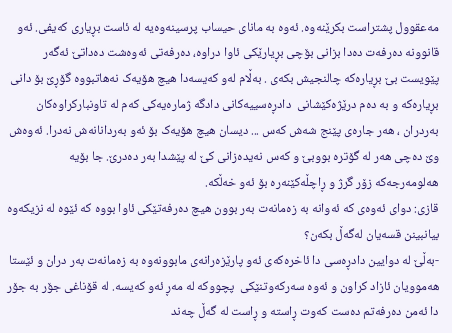مەعقوول پشتراست بکرێنەوە. ئەوە بە مانای حیساب پرسینەوەیە لە ئاست بڕیاری کەیفی. ئەو قانوونە دەرفەت دەدا بزانی بۆچی بڕیارێکی ئاوا دراوە، دەرفەتی ئەوەشت دەداتێ ئەگەر پێویست بێ بڕیارەکە چالنجیش بکەی . بەڵام لەو کەیسەدا هیچ هۆیەک نەهاتبووە گۆڕێ بۆ دانی بڕیارەکە و بە دەم درێژەکێشانی  دادڕەسییەکانی دادگە ژمارەیەکی کەم لە تاونبارکراوەکان بەردران ، هەر جارەی پێنج شەش کەس ... دیسان هیچ هۆیەک بۆ ئەو بەردانانەش نەدرا. ئەوەش وێ دەچی هەر لە گۆترە بووبێ و کەس نەیدەزانی کێ لە پێشدا بەر دەدرێ. جا بۆیە هەلومەرجەکە زۆر گرژ و ڕاچڵەکێنەرە بۆ ئەو خەڵکە.
قازی: دوای ئەوەی کە ئەوانە بە زەمانەت بەر بوون هیچ دەرفەتێکی ئاوا بووە کە ئێوە لە نزیکەوە بیانبینن قسەیان لەگەڵ بکەن؟
-بەڵێ لە دوایین دادڕەسی دا ئاخرەکەی ئەو پارێزەرانەی مابوونەوە بە زەمانەت بەر دران و ئێستا هەموویان ئازاد کراون و ئەوە سەرکەوتنێکی  پچووکە لە مەڕ ئەو کەیسە. لە قۆناغی جۆر بە جۆر دا ئەمن دەرفەتم دەست کەوت ڕاستە و ڕاست لە گەڵ چەند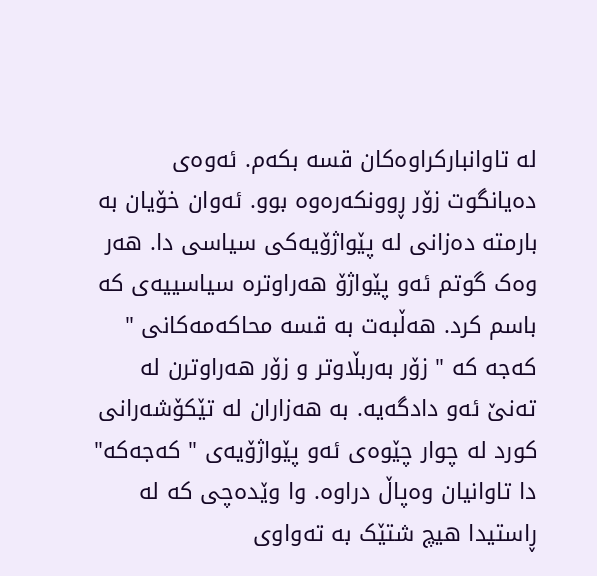لە تاوانبارکراوەکان قسە بکەم. ئەوەی دەیانگوت زۆر ڕوونکەرەوە بوو. ئەوان خۆیان بە بارمتە دەزانی لە پێواژۆیەکی سیاسی دا. هەر وەک گوتم ئەو پێواژۆ هەراوترە سیاسییەی کە باسم کرد. هەڵبەت بە قسە محاکەمەکانی " کەجە کە " زۆر بەربڵاوتر و زۆر هەراوترن لە تەنێ ئەو دادگەیە. بە هەزاران لە تێکۆشەرانی کورد لە چوار چێوەی ئەو پێواژۆیەی " کەجەکە" دا تاوانیان وەپاڵ دراوە. وا وێدەچی کە لە ڕاستیدا هیچ شتێک بە تەواوی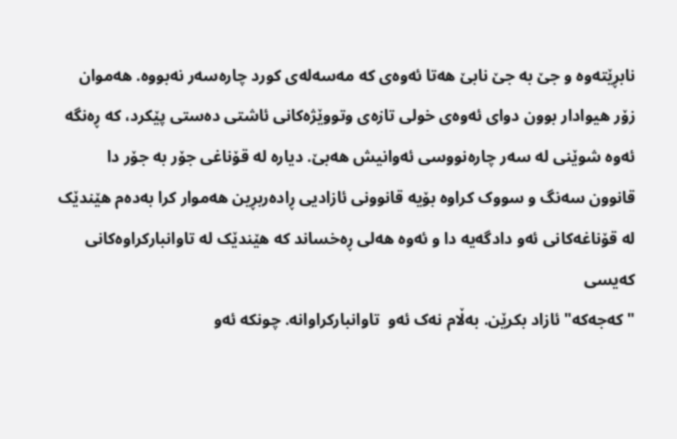نابڕێتەوە و جێ بە جێ نابێ هەتا ئەوەی کە مەسەلەی کورد چارەسەر نەبووە. هەموان زۆر هیوادار بوون دوای ئەوەی خولی تازەی وتووێژەکانی ئاشتی دەستی پێکرد، کە ڕەنگە ئەوە شوێنی لە سەر چارەنووسی ئەوانیش هەبێ. دیارە لە قۆناغی جۆر بە جۆر دا قانوون سەنگ و سووک کراوە بۆیە قانوونی ئازادیی ڕادەربڕین هەموار کرا بەدەم هێندێک لە قۆناغەکانی ئەو دادگەیە دا و ئەوە هەلی ڕەخساند کە هێندێک لە تاوانبارکراوەکانی کەیسی
" کەجەکە" ئازاد بکرێن. بەڵام نەک ئەو  تاوانبارکراوانە. چونکە ئەو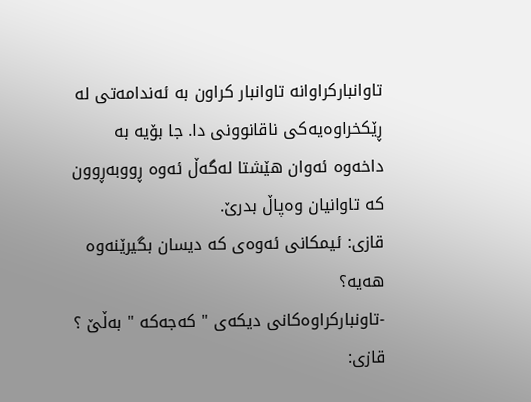تاوانبارکراوانە تاوانبار کراون بە ئەندامەتی لە ڕێکخراوەیەکی ناقانوونی دا. جا بۆیە بە داخەوە ئەوان هێشتا لەگەڵ ئەوە ڕووبەڕوون کە تاوانیان وەپاڵ بدرێ.
قازی: ئیمکانی ئەوەی کە دیسان بگیرێنەوە هەیە؟
-تاونبارکراوەکانی دیکەی " کەجەکە " بەڵێ ؟
قازی: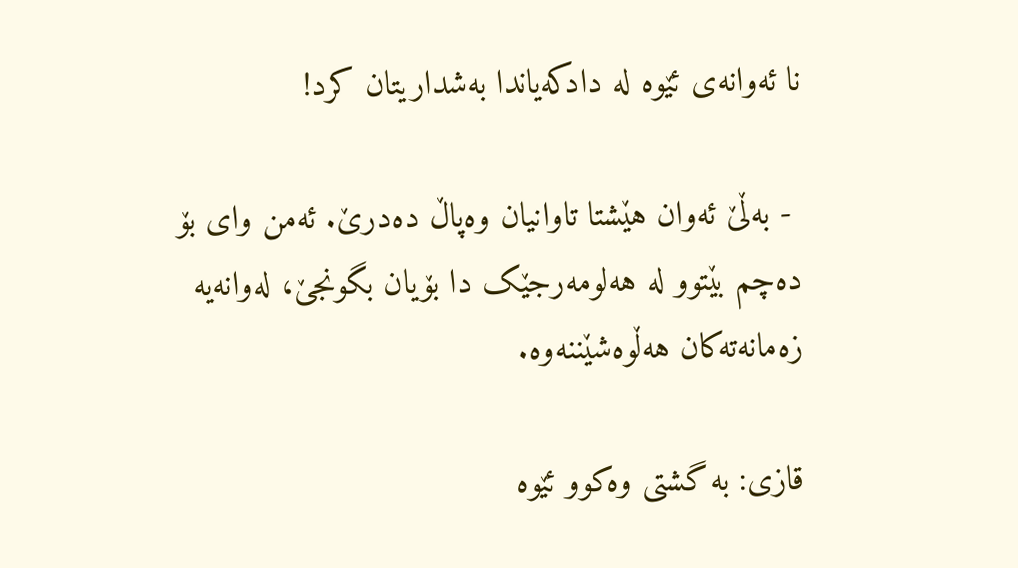نا ئەوانەی ئێوە لە دادکەیاندا بەشداریتان کرد!

 - بەڵێ ئەوان هێشتا تاوانیان وەپاڵ دەدرێ. ئەمن وای بۆ دەچم بێتوو لە هەلومەرجێک دا بۆیان بگونجێ، لەوانەیە زەمانەتەکان هەڵوەشێننەوە.

قازی: بە گشتی وەکوو ئێوە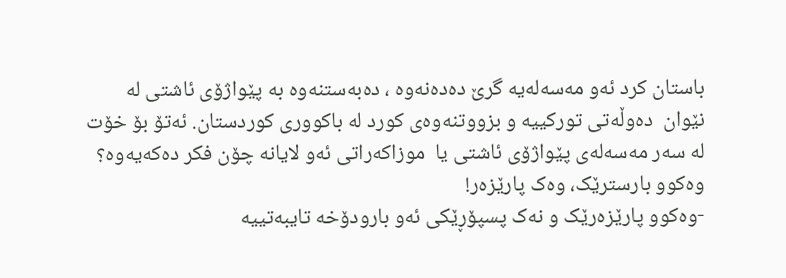باستان کرد ئەو مەسەلەیە گرێ دەدەنەوە ، دەبەستنەوە بە پێواژۆی ئاشتی لە نێوان  دەوڵەتی تورکییە و بزووتنەوەی کورد لە باکووری کوردستان. ئەتۆ بۆ خۆت لە سەر مەسەلەی پێواژۆی ئاشتی یا  موزاکەراتی ئەو لایانە چۆن فکر دەکەیەوە؟ وەکوو بارسترێک، وەک پارێزەر!
-وەکوو پارێزەرێک و نەک پسپۆڕێکی ئەو بارودۆخە تایبەتییە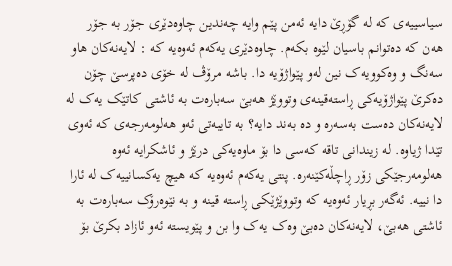سیاسییەی کە لە گۆڕێ دایە ئەمن پێم وایە چەندین چاوەدێری جۆر بە جۆر هەن کە دەتوانم باسیان لێوە بکەم. چاوەدێری یەکەم ئەوەیە کە : لایەنەکان هاو سەنگ و وەکوویەک نین لەو پێواژۆیە دا. باشە مرۆڤ لە خۆی دەپرسێ چۆن دەکرێ پێواژۆیەکی ڕاستەقینەی وتووێژ هەبێ سەبارەت بە ئاشتی کاتێک یەک لە لایەنەکان دەست بەسەرە و دە بەند دایە؟ بە تایبەتی ئەو هەلومەرجەی کە ئەوی تێدا ژیاوە. لە زیندانی تاقە کەسی دا بۆ ماوەیەکی درێژ و ئاشکرایە ئەوە هەلومەرجێکی زۆر ڕاچڵەکێنەرە. پنتی یەکەم ئەوەیە کە هیچ یەکسانییەک لە ئارا دا نییە. ئەگەر بڕیار ئەوەیە کە وتووێژێکی ڕاستە قینە و بە نێوەرۆک سەبارەت بە ئاشتی هەبێ، لایەنەکان دەبێ وەک یەک وا بن و پێویستە ئەو ئازاد بکرێ بۆ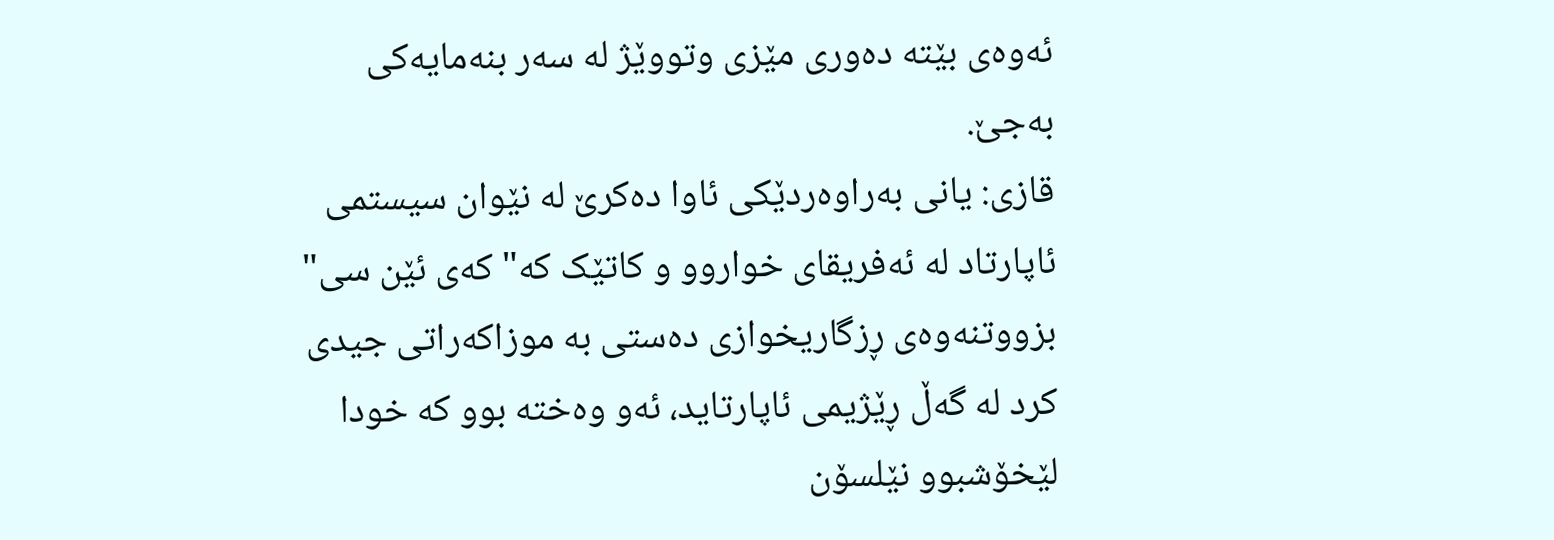ئەوەی بێتە دەوری مێزی وتووێژ لە سەر بنەمایەکی بەجێ.
قازی: یانی بەراوەردێکی ئاوا دەکرێ لە نێوان سیستمی ئاپارتاد لە ئەفریقای خواروو و کاتێک کە" کەی ئێن سی" بزووتنەوەی ڕزگاریخوازی دەستی بە موزاکەراتی جیدی کرد لە گەڵ ڕێژیمی ئاپارتاید، ئەو وەختە بوو کە خودا لێخۆشبوو نێلسۆن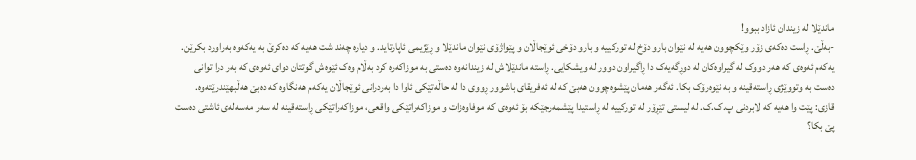ماندێلا لە زیندان ئازاد ببوو!
-بەڵێ. ڕاست دەکەی زۆر وێکچوون هەیە لە نێوان بارو دۆخ لە تورکییە و بارو دۆخی ئوێجاڵان و پێواژۆی نێوان ماندێلا و ڕێژیمی ئاپارتاید. و دیارە چەند شت هەیە کە دەکرێ بە یەکەوە بەراورد بکرێن. یەکەم ئەوەی کە هەر دووک لە گیراوەکان لە دوڕگەیەک دا ڕاگیراون دوور لە ویشکایی. ڕاستە ماندێلاش لە زیندانەوە دەستی بە موزاکەرە کرد بەڵام وەک ئێوەش گوتتان دوای ئەوەی کە بەر درا توانی دەست بە وتووێژی ڕاستەقینە و بە نێوەرۆک بکا. ئەگەر هەمان پێشوەچوون هەبێ کە لە ئەفریقای باشوور ڕووی دا لە حاڵەتێکی ئاوا دا بەردرانی ئوێجاڵان یەکەم هەنگاوە کە دەبێ هەڵبهێندرێتەوە.
قازی: پێت وا هەیە کە لابردنی پ.ک.ک. لە لیستی تێڕۆر لە تورکییە لە ڕاستیدا پێشمەرجێکە بۆ ئەوەی کە موفاوەزات و موزاکەراتێکی واقعی، موزاکەراتێکی ڕاستەقینە لە سەر مەسەلەی ئاشتی دەست پێ بکا؟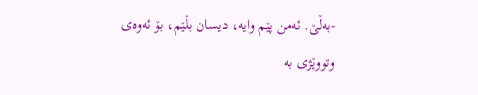-بەڵێ. ئەمن پێم وایە، دیسان بڵێم، بۆ ئەوەی وتووێژی بە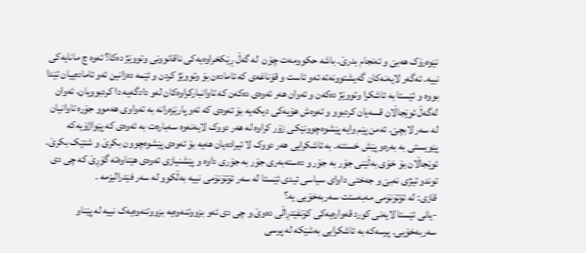نێوەرۆک هەبێ و ئەنجام بدرێ. باشە حکوومەت چۆن  لە گەڵ ڕێکخراوەیەکی ناقانوونی وتووێژ دەکا؟ ئەوە چ مانایەکی نییە. ئەگەر لایەنەکان گەیشتوونەتە ئەو ئاست و قۆناغەی کە ئامادەن بۆ وتووێژ کردن و ئێمە دەزانین ئەو ئامادەییان تێدا بووە و ئێستا بە ئاشکرا وتووێژ دەکەن و ئەوان هەر ئەوەی دەکەن کە تاوانبارکراوەکان لەو دادگەیە دا کردبوویان، ئەوان لەگەڵ ئوێجاڵان قسەیان کردبوو و ئەوەش هۆیەکی دیکەیە بۆ ئەوەی کە ئەو پارێزەرانە بە تەواوی هەموو جۆرە تاوانیان لە سەر لابچێ. ئەمن پێم وایە پێشوەچوونێکی زۆر کراوە لە هەر دووک لایەنەوە سەبارەت بە ئەوەی کە پێواژۆیەکە پێویستی بە بەرەو پێش خستنە. بە ئاشکرایی هەر دووک لا ئیرادەیان هەیە بۆ ئەوەی پێشوەچوون بکرێ و شتێک بکرێ. ئوێجاڵان بۆ خۆی بەڵێنی جۆر بە جۆر و دەستەبەری جۆر بە جۆری داوە و پێشنیازی ئەوەی هێناوەتە گۆڕێ کە چی دی توندو تیژی نەبێ و جەختی داوای سیاسی ئیدی ئێستا لە سەر ئۆتۆنۆمی نییە بەڵکوو لە سەر فێدرالیزمە .
قازی: لە ئۆتۆنۆمی مەبەستت سەربەخۆیی یە؟
-یانی ئێستا لایەنی کورد قەوارەیەکی کۆنفێدڕاڵی دەوێ و چی دی ئەو بزووتنەوەیە بزووتنەوەیەک نییە لە پێناو سەربەخۆیی. پرسەکە بە ئاشکرایی بەشێکە لە پرسی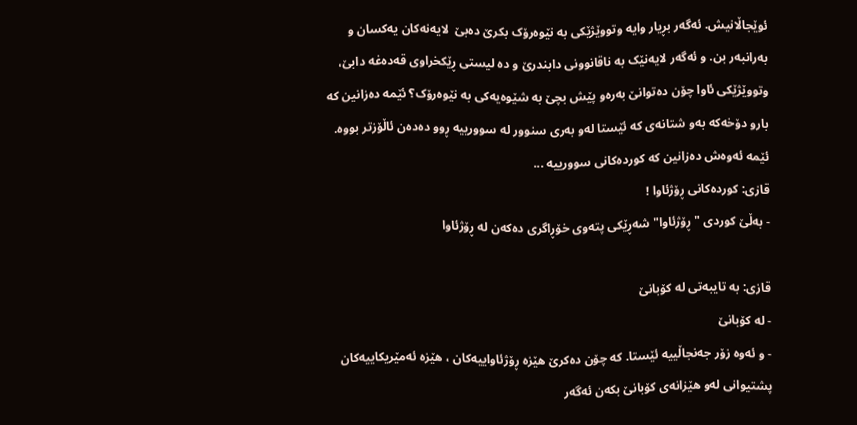ئوێجاڵانیش. ئەگەر بڕیار وایە وتووێژێکی بە نێوەرۆک بکرێ دەبێ  لایەنەکان یەکسان و بەرانبەر بن. و ئەگەر لایەنێک بە ناقانوونی دابندرێ و دە لیستی ڕێکخراوی قەدەغە دابێ، وتووێژێکی ئاوا چۆن دەتوانێ بەرەو پێش بچێ بە شێوەیەکی بە نێوەرۆک؟ ئێمە دەزانین کە بارو دۆخەکە بەو شتانەی کە ئێستا لەو بەری سنوور لە سوورییە ڕوو دەدەن ئاڵۆزتر بووە. ئێمە ئەوەش دەزانین کە کوردەکانی سوورییە ...
قازی: کوردەکانی ڕۆژئاوا !
- بەڵێ کوردی " ڕۆژئاوا" شەڕێکی پتەوی خۆڕاگری دەکەن لە ڕۆژئاوا

قازی: بە تایبەتی لە کۆبانێ
- لە کۆبانێ
- و ئەوە زۆر جەنجاڵییە ئێستا. کە چۆن دەکرێ هێزە ڕۆژئاواییەکان ، هێزە ئەمێریکاییەکان پشتیوانی لەو هێزانەی کۆبانێ بکەن ئەگەر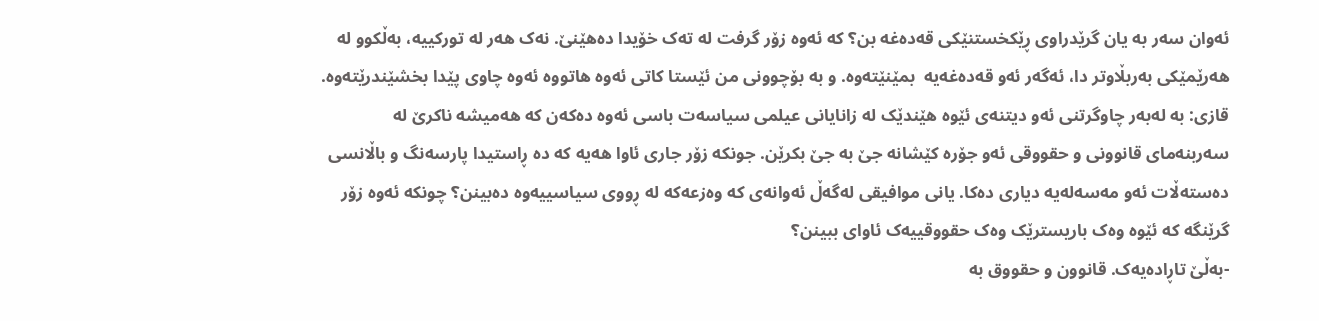ئەوان سەر بە یان گرێدراوی ڕێکخستنێکی قەدەغە بن؟ کە ئەوە زۆر گرفت لە تەک خۆیدا دەهێنێ. نەک هەر لە تورکییە، بەڵکوو لە هەرێمێکی بەربڵاوتر دا، ئەگەر ئەو قەدەغەیە  بمێنێتەوە. و بە بۆچوونی من ئێستا کاتی ئەوە هاتووە ئەوە چاوی پێدا بخشێندرێتەوە.
قازی: بە لەبەر چاوگرتنی ئەو دیتنەی ئێوە هێندێک لە زانایانی عیلمی سیاسەت باسی ئەوە دەکەن کە هەمیشە ناکرێ لە سەربنەمای قانوونی و حقووقی ئەو جۆرە کێشانە جێ بە جێ بکرێن. جونکە زۆر جاری ئاوا هەیە کە دە ڕاستیدا پارسەنگ و باڵانسی دەستەڵات ئەو مەسەلەیە دیاری دەکا. یانی موافیقی لەگەڵ ئەوانەی کە وەزعەکە لە ڕووی سیاسییەوە دەبینن؟ چونکە ئەوە زۆر گرێنگە کە ئێوە وەک باریسترێک وەک حقووقییەک ئاوای ببینن؟
-بەڵێ تاڕادەیەک. قانوون و حقووق بە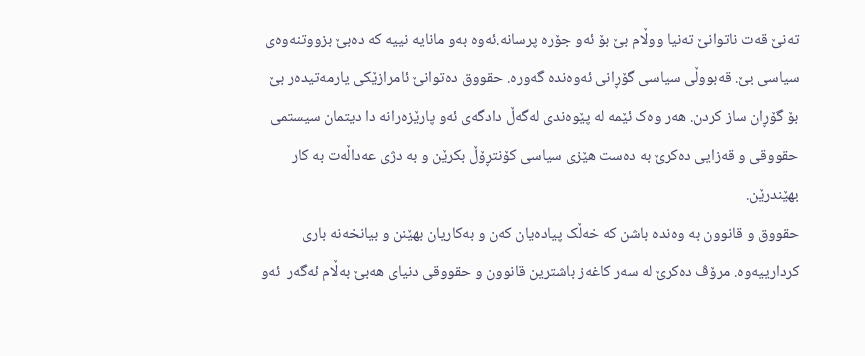تەنێ قەت ناتوانێ تەنیا ووڵام بێ بۆ ئەو جۆرە پرسانە.ئەوە بەو مانایە نییە کە دەبێ بزووتنەوەی سیاسی بێ. قەبووڵی سیاسی گۆڕانی ئەوەندە گەورە. حقووق دەتوانێ ئامرازێکی یارمەتیدەر بێ بۆ گۆڕان ساز کردن. هەر وەک ئێمە لە پێوەندی لەگەڵ دادگەی ئەو پارێزەرانە دا دیتمان سیستمی حقووقی و قەزایی دەکرێ بە دەست هێزی سیاسی کۆنتڕۆڵ بکرێن و بە دژی عەداڵەت بە کار بهێندرێن.
حقووق و قانوون بە وەندە باشن کە خەڵک پیادەیان کەن و بەکاریان بهێنن و بیانخەنە باری کردارییەوە. مرۆڤ دەکرێ لە سەر کاغەز باشترین قانوون و حقووقی دنیای هەبێ بەڵام ئەگەر  ئەو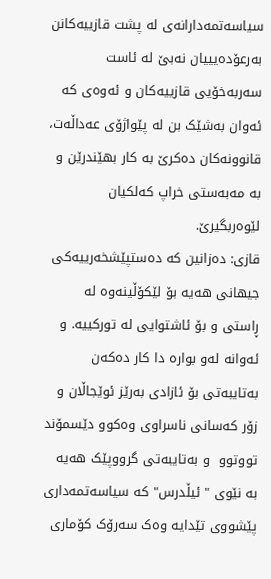سیاسەتمەدارانەی لە پشت قازییەکانن بەرعۆدەیییان نەبێ لە ئاست سەربەخۆیی قازییەکان و ئەوەی کە ئەوان بەشێک بن لە پێواژۆی عەداڵەت، قانوونەکان دەکرێ بە کار بهێندرێن و بە مەبەستی خراپ کەلکیان لێوەربگیرێ.
قازی: دەزانین کە دەستپێشخەرییەکی جیهانی هەیە بۆ لێکۆڵینەوە لە ڕاستی و بۆ ئاشتوایی لە تورکییە. و ئەوانە لەو بوارە دا کار دەکەن بەتایبەتی بۆ ئازادی بەرێز ئوێجاڵان و زۆر کەسانی ناسراوی وەکوو دێسمۆند تووتوو  و بەتایبەتی گرووپێک هەیە بە نێوی " ئیڵدرس" کە سیاسەتمەداری پێشووی تێدایە وەک سەرۆک کۆماری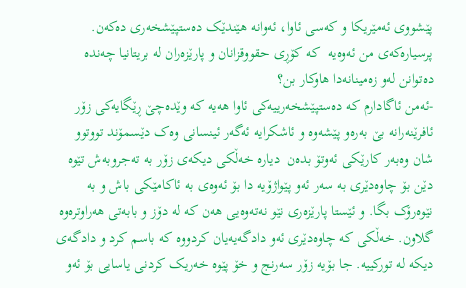پێشووی ئەمێریکا و کەسی ئاوا، ئەوانە هێندێک دەستپێشخەری دەکەن. پرسیارەکەی من ئەوەیە  کە کۆڕی حقووقزانان و پارێزەران لە بریتانیا چەندە دەتوانن لەو زەمینانەدا هاوکار بن؟
-ئەمن ئاگادارم کە دەستپێشخەرییەکی ئاوا هەیە کە وێدەچێ ڕێگایەکی زۆر ئافرێنەرانە بێ بەرەو پێشەوە و ئاشکرایە ئەگەر ئینسانی وەک دێسمۆند تووتوو شان وەبەر کارێکی ئەوتۆ بدەن  دیارە خەڵکی دیکەی زۆر بە تەجروبەش تێوە دێن بۆ چاوەدێری بە سەر ئەو پێواژۆیە دا بۆ ئەوەی بە ئاکامێکی باش و بە نێوەرۆک بگا. و ئێستا پارێزەری نێو نەتەوەیی هەن کە لە دۆز و بابەتی هەراوترەوە گلاون. خەڵکی کە چاوەدێری ئەو دادگەیەیان کردووە کە باسم کرد و دادگەی دیکە لە تورکییە. جا بۆیە زۆر سەرنج و خۆ پێوە خەریک کردنی یاسایی بۆ ئەو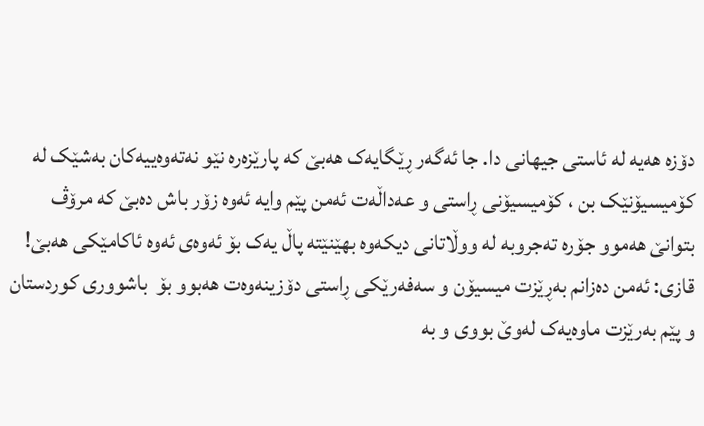دۆزە هەیە لە ئاستی جیهانی دا. جا ئەگەر ڕێگایەک هەبێ کە پارێزەرە نێو نەتەوەییەکان بەشێک لە کۆمیسیۆنێک بن ، کۆمیسیۆنی ڕاستی و عەداڵەت ئەمن پێم وایە ئەوە زۆر باش دەبێ کە مرۆڤ بتوانێ هەموو جۆرە تەجروبە لە ووڵاتانی دیکەوە بهێنێتە پاڵ یەک بۆ ئەوەی ئەوە ئاکامێکی هەبێ!
قازی: ئەمن دەزانم بەڕێزت میسیۆن و سەفەرێکی ڕاستی دۆزینەوەت هەبوو بۆ  باشووری کوردستان  و پێم بەرێزت ماوەیەک لەوێ بووی و بە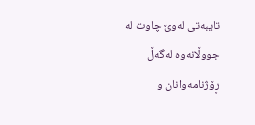تایبەتی لەوێ چاوت لە جووڵانەوە لەگەڵ ڕۆژنامەوانان و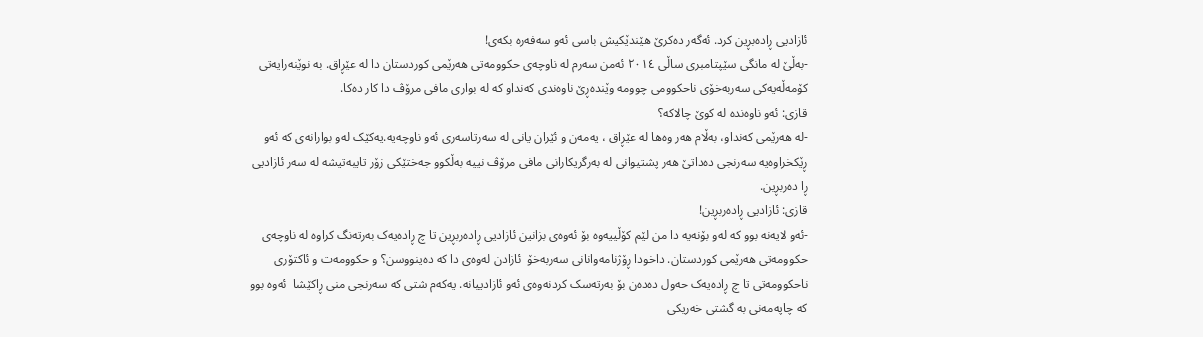ئازادیی ڕادەبڕین کرد. ئەگەر دەکرێ هێندێکیش باسی ئەو سەفەرە بکەی!
-بەڵێ لە مانگی سێپتامبری ساڵی ٢٠١٤ ئەمن سەرم لە ناوچەی حکوومەتی هەرێمی کوردستان دا لە عێڕاق. بە نوێنەرایەتی کۆمەڵەیەکی سەربەخۆی ناحکوومی چوومە وێندەڕێ ناوەندی کەنداو کە لە بواری مافی مرۆڤ دا کار دەکا.
قازی: ئەو ناوەندە لە کوێ چالاکە؟
-لە هەرێمی کەنداو، بەڵام هەر وەها لە عێڕاق ، یەمەن و ئێران یانی لە سەرتاسەری ئەو ناوچەیە.یەکێک لەو بوارانەی کە ئەو ڕێکخراوەیە سەرنجی دەداتێ هەر پشتیوانی لە بەرگریکارانی مافی مرۆڤ نییە بەڵکوو جەختێکی زۆر تایبەتیشە لە سەر ئازادیی ڕا دەربڕین.
قازی: ئازادیی ڕادەربڕین!
-ئەو لایەنە بوو کە لەو بۆنەیە دا من لێم کۆڵییەوە بۆ ئەوەی بزانین ئازادیی ڕادەربڕین تا چ ڕادەیەک بەرتەنگ کراوە لە ناوچەی حکوومەتی هەرێمی کوردستان. داخودا ڕۆژنامەوانانی سەربەخۆ  ئازادن لەوەی دا کە دەینووسن؟ و حکوومەت و ئاکتۆری ناحکوومەتی تا چ ڕادەیەک حەول دەدەن بۆ بەرتەسک کردنەوەی ئەو ئازادییانە. یەکەم شتی کە سەرنجی منی ڕاکێشا  ئەوە بوو کە چاپەمەنی بە گشتی خەریکی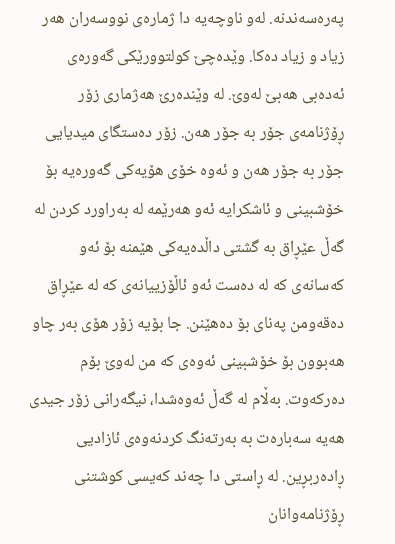پەرەسەندنە. لەو ناوچەیە دا ژمارەی نووسەران هەر زیاد و زیاد دەکا. وێدەچێ کولتوورێکی گەورەی ئەدەبی هەبێ لەوێ. لە وێندەرێ هەژماری زۆر ڕۆژنامەی جۆر بە جۆر هەن. زۆر دەستگای میدیایی جۆر بە جۆر هەن و ئەوە خۆی هۆیەکی گەورەیە بۆ خۆشبینی و ئاشکرایە ئەو هەرێمە لە بەراورد کردن لە گەڵ عێڕاق بە گشتی داڵدەیەکی هێمنە بۆ ئەو کەسانەی کە لە دەست ئەو ئاڵۆزییانەی کە لە عێڕاق دەقەومن پەنای بۆ دەهێنن. جا بۆیە زۆر هۆی بەر چاو هەبوون بۆ خۆشبینی ئەوەی کە من لەوێ بۆم دەرکەوت. بەڵام لە گەڵ ئەوەشدا، نیگەرانی زۆر جیدی هەیە سەبارەت بە بەرتەنگ کردنەوەی ئازادیی ڕادەربڕین. لە ڕاستی دا چەند کەیسی کوشتنی ڕۆژنامەوانان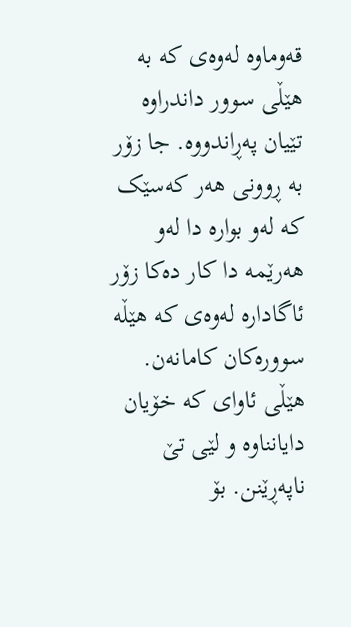قەوماوە لەوەی کە بە هێڵی سوور داندراوە تێیان پەڕاندووە. جا زۆر بە ڕوونی هەر کەسێک کە لەو بوارە دا لەو هەرێمە دا کار دەکا زۆر ئاگادارە لەوەی کە هێڵە سوورەکان کامانەن. هێڵی ئاوای کە خۆیان دایانناوە و لێی تێ ناپەڕێنن. بۆ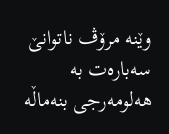وێنە مرۆڤ ناتوانێ سەبارەت بە هەلومەرجی بنەماڵە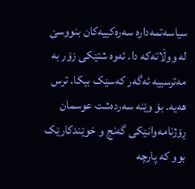سیاسەتمەدارە سەرەکییەکان بنووسێ لە ووڵاتەکە دا. ئەوە شتێکی زۆر بە مەترسییە ئەگەر کەسێک بیکا. ترس هەیە. بۆ وێنە سەردەشت عوسمان ڕۆژنامەوانێکی گەنج و خوێندکارێک بوو کە پارچە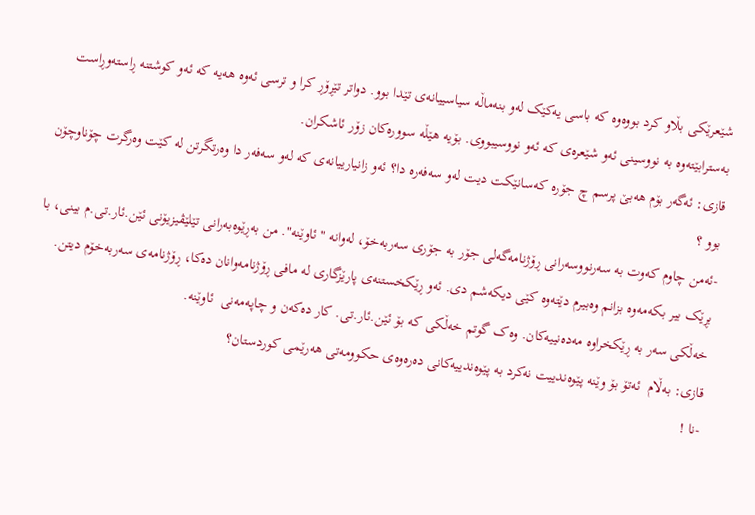شێعرێکی بڵاو کرد بووەوە کە باسی یەکێک لەو بنەماڵە سیاسییانەی تێدا بوو. دواتر تێڕۆڕ کرا و ترسی ئەوە هەیە کە ئەو کوشتنە ڕاستەوڕاست بەسترابێتەوە بە نووسینی ئەو شێعرەی کە ئەو نووسیبووی. بۆیە هێڵە سوورەکان زۆر ئاشکران.
قازی: ئەگەر بۆم هەبێ پرسم چ جۆرە کەسانێکت دیت لەو سەفەرە دا؟ ئەو زانیارییانەی کە لەو سەفەر دا وەرتگرتن لە کێت وەرگرت چۆناوچۆن بوو ؟
-ئەمن چاوم کەوت بە سەرنووسەرانی ڕۆژنامەگەلی جۆر بە جۆری سەربەخۆ، لەوانە " ئاوێنە". من بەڕێوەبەرانی تێلێڤیزیۆنی ئێن.ئار.تی.م بینی، با بڕێک بیر بکەمەوە بزانم وەبیرم دێتەوە كێی دیکەشم دی. ئەو ڕێکخستنەی پارێزگاری لە مافی ڕۆژنامەوانان دەکا، ڕۆژنامەی سەربەخۆم دیتن. خەڵکی سەر بە ڕێکخراوە مەدەنییەکان. وەک گوتم خەڵکی کە بۆ ئێن.ئار.تی. کار دەکەن و چاپەمەنی  ئاوێنە.
قازی: بەڵام  ئەتۆ بۆ وێنە پێوەندییت نەکرد بە پێوەندییەکانی دەرەوەی حکوومەتی هەرێمی کوردستان؟
-نا !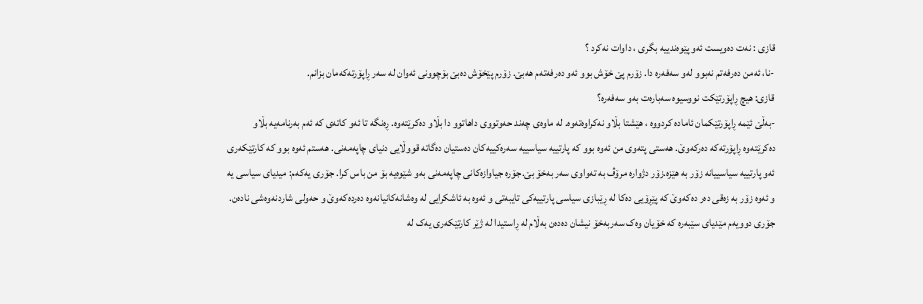قازی : نەت دەویست ئەو پێوەندییە بگری ، داوات نەکرد ؟
-نا، ئەمن دەرفەتم نەبوو لەو سەفەرە دا. زۆرم پێ خۆش بوو ئەو دەرفەتەم هەبێ. زۆرم پێخۆش دەبێ بۆچوونی ئەوان لە سەر ڕاپۆرتەکەمان بزانم.
قازی: هیچ ڕاپۆرتێکت نووسیوە سەبارەت بەو سەفەرە؟
-بەڵێ ئێمە ڕاپۆرتێکمان ئامادە کردووە ، هێشتا بڵاو نەکراوەتەوە. لە ماوەی چەند حەوتووی داهاتوو دا بڵاو دەکرێتەوە. ڕەنگە تا ئەو کاتەی کە ئەم بەرنامەیە بڵاو دەکرێتەوە ڕاپۆرتەکە دەرکەوێ. هەستی پتەوی من ئەوە بوو کە پارتییە سیاسییە سەرەکییەکان دەستیان دەگاتە قووڵایی دنیای چاپەمەنی. هەستم ئەوە بوو کە کارتێکەری ئەو پارتییە سیاسییانە زۆر بە هێزە.زۆر دژوارە مرۆڤ بە تەواوی سەر بەخۆ بێ.جۆرە جیاوازەکانی چاپەمەنی بەو شێوەیە بۆ من باس کرا. جۆری یەکەم: میدیای سیاسی یە و ئەوە زۆر بە زەقی دەر دەکەوێ کە پێڕۆیی دەکا لە ڕێبازی سیاسی پارتییەکی تایبەتی و ئەوە بە ئاشکرایی لە وەشانەکانیانەوە دەردەکەوێ و حەولی شاردنەوەشی نادەن. جۆری دوویەم مێدیای سێبەرە کە خۆیان وەک سەربەخۆ نیشان دەدەن بەڵام لە ڕاستیدا لە ژێر کارتێکەری یەک لە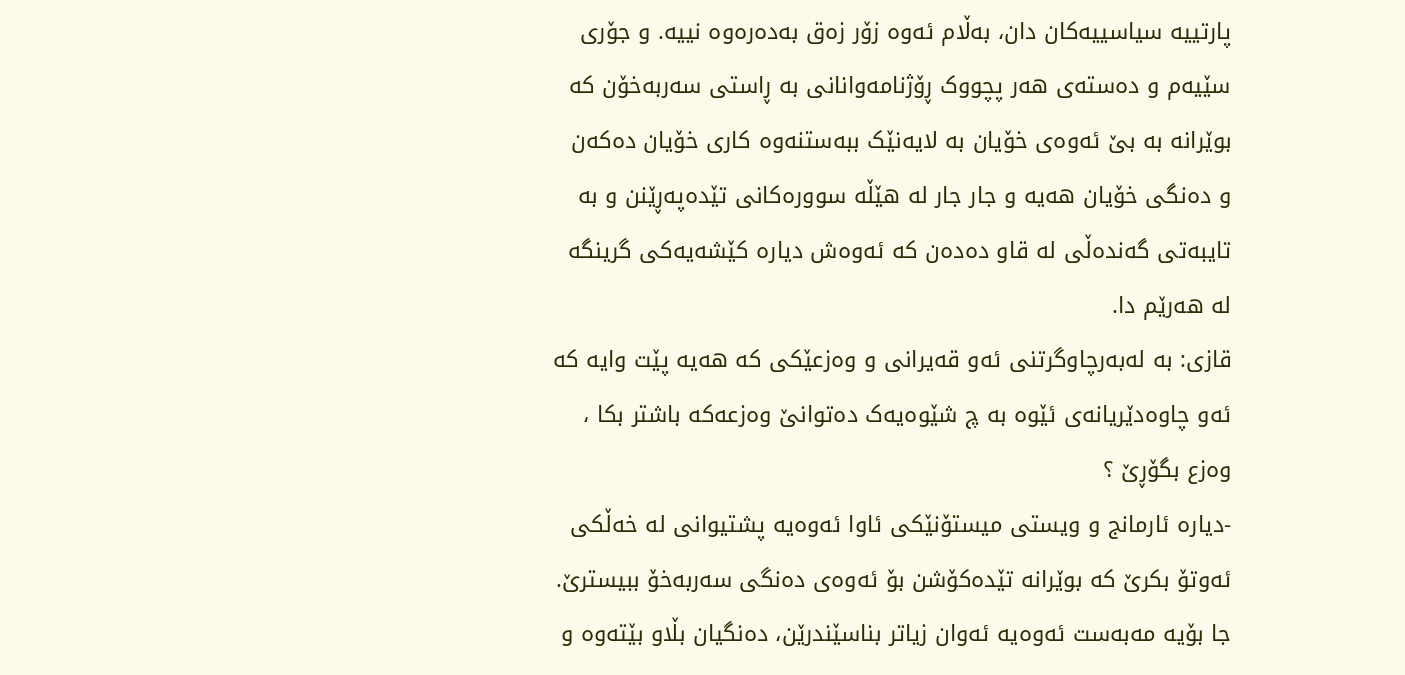پارتییە سیاسییەکان دان، بەڵام ئەوە زۆر زەق بەدەرەوە نییە. و جۆری سێیەم و دەستەی هەر پچووک ڕۆژنامەوانانی بە ڕاستی سەربەخۆن کە بوێرانە بە بێ ئەوەی خۆیان بە لایەنێک ببەستنەوە کاری خۆیان دەکەن و دەنگی خۆیان هەیە و جار جار لە هێڵە سوورەکانی تێدەپەڕێنن و بە تایبەتی گەندەڵی لە قاو دەدەن کە ئەوەش دیارە کێشەیەکی گرینگە لە هەرێم دا.
قازی: بە لەبەرچاوگرتنی ئەو قەیرانی و وەزعێکی کە هەیە پێت وایە کە ئەو چاوەدێریانەی ئێوە بە چ شێوەیەک دەتوانێ وەزعەکە باشتر بکا ، وەزع بگۆڕێ ؟
-دیارە ئارمانج و ویستی میستۆنێکی ئاوا ئەوەیە پشتیوانی لە خەڵکی ئەوتۆ بکرێ کە بوێرانە تێدەکۆشن بۆ ئەوەی دەنگی سەربەخۆ ببیسترێ. جا بۆیە مەبەست ئەوەیە ئەوان زیاتر بناسێندرێن، دەنگیان بڵاو بێتەوە و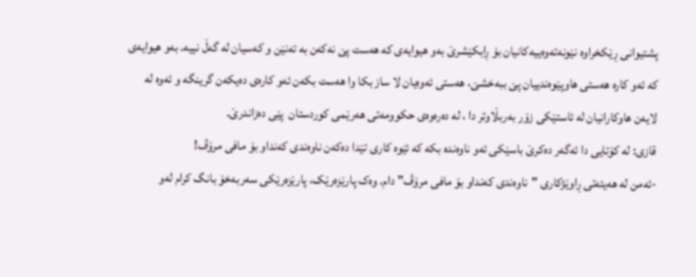پشتیوانی ڕێکخراوە نێونەتەوەییەکانیان بۆ ڕابکێشرێ بەو هیوایەی کە هەست پێ نەکەن بە تەنێن و کەسیان لە گەڵ نییە. بەو هیوایەی کە ئەو کارە هەستی هاوپێوەندییان پێ ببەخشێ، هەستی ئەوەیان لا ساز بکا وا هەست بکەن ئەو کارەی دەیکەن گرینگە و ئەوە لە لایەن هاوکارانیان لە ئاستێکی زۆر بەربڵاوتر دا ، لە دەرەوەی حکوومەتی هەرێمی کوردستان  پێی دەزاندرێ.
قازی: لە کۆتایی دا ئەگەر دەکرێ باسێکی ئەو ناوەندە بکە کە ئێوە کاری تێدا دەکەن ناوەندی کەنداو بۆ مافی مرۆڤ!
-ئەمن لە هەیئەتی ڕاوێژکاری "ناوەندی کەنداو بۆ مافی مرۆڤ" دام. وەک پارێزەرێک، پارێزەرێکی سەربەخۆ بانگ کرام لەو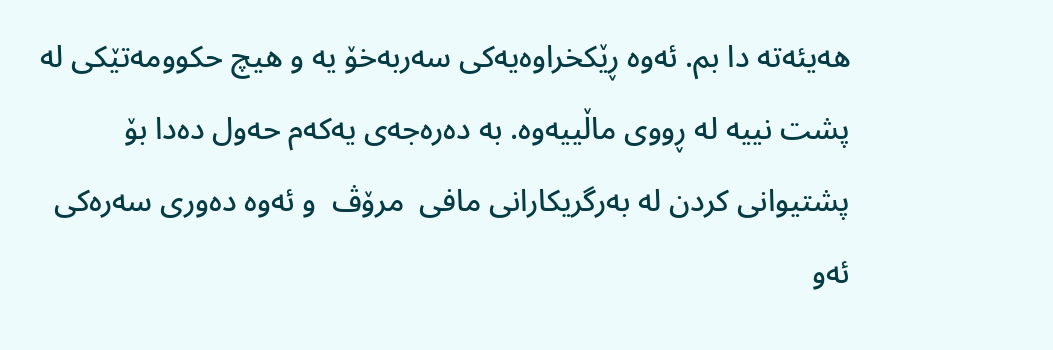هەیئەتە دا بم. ئەوە ڕێکخراوەیەکی سەربەخۆ یە و هیچ حکوومەتێکی لە پشت نییە لە ڕووی ماڵییەوە. بە دەرەجەی یەکەم حەول دەدا بۆ پشتیوانی کردن لە بەرگریکارانی مافی  مرۆڤ  و ئەوە دەوری سەرەکی ئەو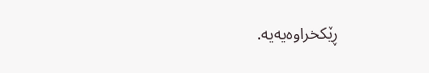ڕێکخراوەیەیە.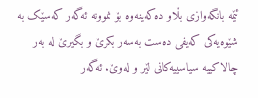ئێمە بانگەوازی بڵاو دەکەینەوە بۆ نموونە ئەگەر کەسێک بە شێوەیەکی کەیفی دەست بەسەر بکرێ و بگیرێ لە بەر چالاکییە سیاسییەکانی لێر و لەوێ. ئەگەر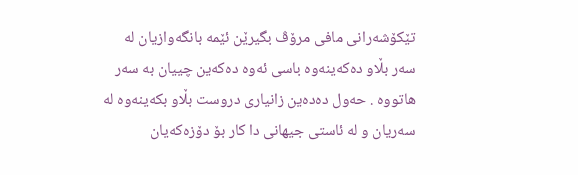تێکۆشەرانی مافی مرۆڤ بگیرێن ئێمە بانگەوازیان لە سەر بڵاو دەکەینەوە باسی ئەوە دەکەین چییان بە سەر هاتووە . حەول دەدەین زانیاری دروست بڵاو بکەینەوە لە سەریان و لە ئاستی جیهانی دا کار بۆ دۆزەکەیان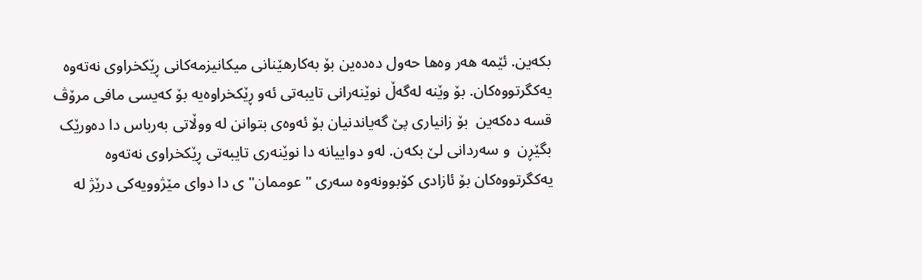بکەین. ئێمە هەر وەها حەول دەدەین بۆ بەکارهێنانی میکانیزمەکانی ڕێکخراوی نەتەوە یەکگرتووەکان. بۆ وێنە لەگەڵ نوێنەرانی تایبەتی ئەو ڕێکخراوەیە بۆ کەیسی مافی مرۆڤ قسە دەکەین  بۆ زانیاری پێ گەیاندنیان بۆ ئەوەی بتوانن لە ووڵاتی بەرباس دا دەورێک بگێڕن  و سەردانی لێ بکەن. لەو دواییانە دا نوێنەری تایبەتی ڕێکخراوی نەتەوە یەکگرتووەکان بۆ ئازادی کۆبوونەوە سەری " عوممان" ی دا دوای مێژوویەکی درێژ لە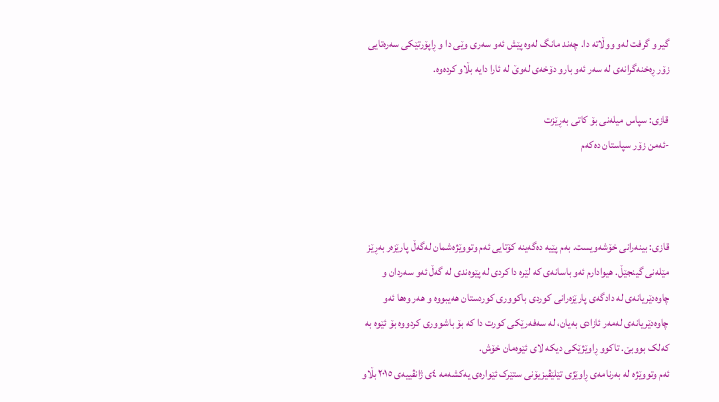گیر و گرفت لەو ووڵاتە دا. چەند مانگ لەوە پێش ئەو سەری وێی دا و ڕاپۆرتێکی سەرەتایی زۆر ڕەخنەگرانەی لە سەر ئەو بارو دۆخەی لەوێ لە ئارا دایە بڵاو کردەوە.

قازی: سپاس میلەنی بۆ کاتی بەڕێزت
-ئەمن زۆر سپاستان دەکەم



قازی: بینەرانی خۆشەویست. بەم پێیە دەگەینە کۆتایی ئەم وتووێژەشمان لەگەڵ پارێزەر بەڕێز مێلەنی گینجێڵ. هیوادارم ئەو باسانەی کە لێرە دا کردی لە پێوەندی لە گەڵ ئەو سەردان و چاوەدێریانەی لە دادگەی پارێزەرانی کوردی باکووری کوردستان هەیبووە و هەر وەها ئەو چاوەدێریانەی لەمەر ئازادی بەیان، لە سەفەرێکی کورت دا کە بۆ باشووری کردووە بۆ ئێوە بە کەلک بووبێ. تاکوو ڕاوێژێکی دیکە لای ئێوەمان خۆش.
ئەم وتووێژە لە بەرنامەی ڕاوێژی تێلێڤیزیۆنی ستێرک ئێوارەی یەکشەمە ٤ی ژانڤییەی ٢٠١٥ بڵاو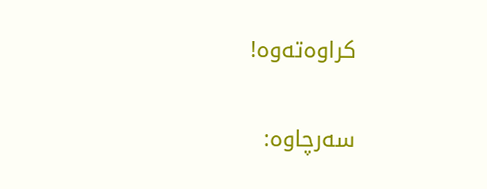کراوەتەوە!

سەرچاوە: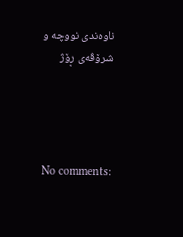ناوەندی نووچە و شرۆڤەی ڕۆژ




No comments: